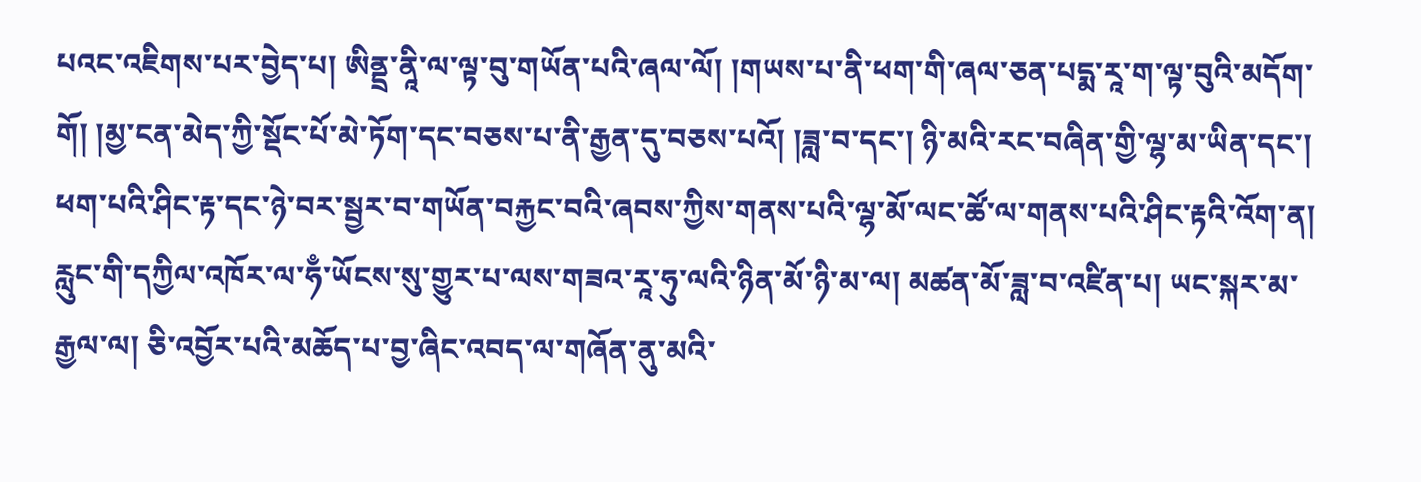པའང་འཇིགས་པར་བྱེད་པ། ཨིནྡྲ་ནཱི་ལ་ལྟ་བུ་གཡོན་པའི་ཞལ་ལོ། །གཡས་པ་ནི་ཕག་གི་ཞལ་ཅན་པདྨ་རཱ་ག་ལྟ་བུའི་མདོག་གོ། །མྱ་ངན་མེད་ཀྱི་སྡོང་པོ་མེ་ཏོག་དང་བཅས་པ་ནི་རྒྱན་དུ་བཅས་པའོ། །ཟླ་བ་དང་། ཉི་མའི་རང་བཞིན་གྱི་ལྷ་མ་ཡིན་དང་། ཕག་པའི་ཤིང་རྟ་དང་ཉེ་བར་སྦྱར་བ་གཡོན་བརྐྱང་བའི་ཞབས་ཀྱིས་གནས་པའི་ལྷ་མོ་ལང་ཚོ་ལ་གནས་པའི་ཤིང་རྟའི་འོག་ན། རླུང་གི་དཀྱིལ་འཁོར་ལ་ཧྃ་ཡོངས་སུ་གྱུར་པ་ལས་གཟའ་རཱ་ཧུ་ལའི་ཉིན་མོ་ཉི་མ་ལ། མཚན་མོ་ཟླ་བ་འཛིན་པ། ཡང་སྐར་མ་རྒྱལ་ལ། ཅི་འབྱོར་པའི་མཆོད་པ་བྱ་ཞིང་འབད་ལ་གཞོན་ནུ་མའི་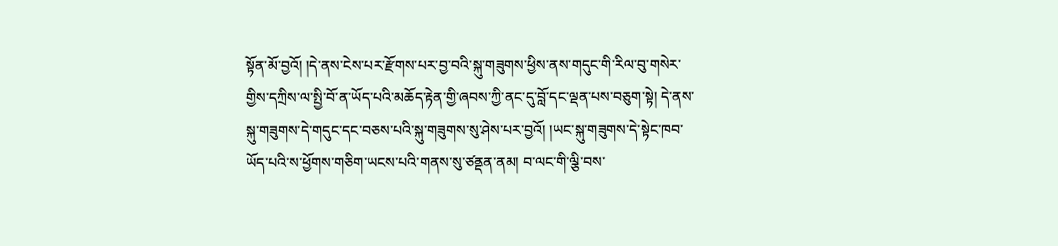སྟོན་མོ་བྱའོ། །དེ་ནས་ངེས་པར་རྫོགས་པར་བྱ་བའི་སྐུ་གཟུགས་ཕྱིས་ནས་གདུང་གི་རིལ་བུ་གསེར་གྱིས་དཀྲིས་ལ་སྤྱི་བོ་ན་ཡོད་པའི་མཆོད་རྟེན་གྱི་ཞབས་ཀྱི་ནང་དུ་བློ་དང་ལྡན་པས་བཅུག་སྟེ། དེ་ནས་སྐུ་གཟུགས་དེ་གདུང་དང་བཅས་པའི་སྐུ་གཟུགས་སུ་ཤེས་པར་བྱའོ། །ཡང་སྐུ་གཟུགས་དེ་སྟེང་ཁབ་ཡོད་པའི་ས་ཕྱོགས་གཅིག་ཡངས་པའི་གནས་སུ་ཙནྡན་ནམ། བ་ལང་གི་ལྕི་བས་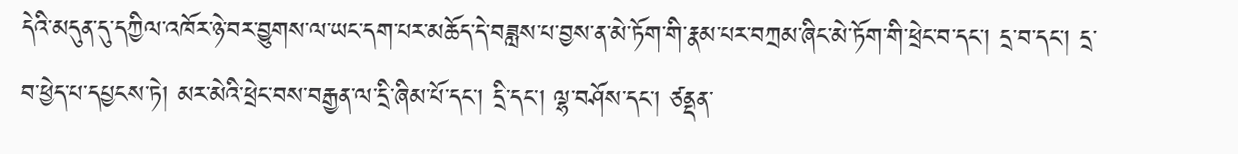དེའི་མདུན་དུ་དཀྱིལ་འཁོར་ཉེ་བར་བྱུགས་ལ་ཡང་དག་པར་མཆོད་དེ་བཟླས་པ་བྱས་ན་མེ་ཏོག་གི་རྣམ་པར་བཀྲམ་ཞིང་མེ་ཏོག་གི་ཕྲེང་བ་དང་། དྲ་བ་དང་། དྲ་བ་ཕྱེད་པ་དཔྱངས་ཏེ། མར་མེའི་ཕྲེང་བས་བརྒྱན་ལ་དྲི་ཞིམ་པོ་དང་། དྲི་དང་། ལྷ་བཤོས་དང་། ཙནྡན་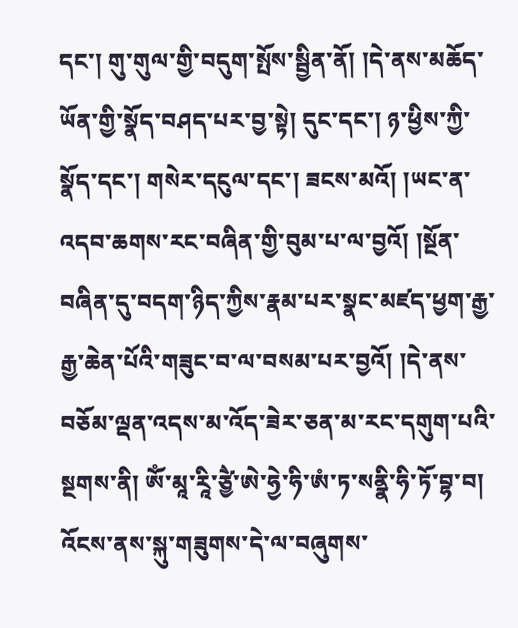དང་། གུ་གུལ་གྱི་བདུག་སྤོས་སྦྱིན་ནོ། །དེ་ནས་མཆོད་ཡོན་གྱི་སྣོད་བཤད་པར་བྱ་སྟེ། དུང་དང་། ཉ་ཕྱིས་ཀྱི་སྣོད་དང་། གསེར་དངུལ་དང་། ཟངས་མའོ། །ཡང་ན་འདབ་ཆགས་རང་བཞིན་གྱི་བུམ་པ་ལ་བྱའོ། །སྔོན་བཞིན་དུ་བདག་ཉིད་ཀྱིས་རྣམ་པར་སྣང་མཛད་ཕྱག་རྒྱ་རྒྱ་ཆེན་པོའི་གཟུང་བ་ལ་བསམ་པར་བྱའོ། །དེ་ནས་བཅོམ་ལྡན་འདས་མ་འོད་ཟེར་ཅན་མ་རང་དགུག་པའི་སྔགས་ནི། ཨོཾ་མཱ་རཱི་ཙྱཻ་ཨེ་ཧྱེ་ཧི་ཨཾ་ཏ་སནྣི་ཧི་ཏོ་བྷ་བ། འོངས་ནས་སྐུ་གཟུགས་དེ་ལ་བཞུགས་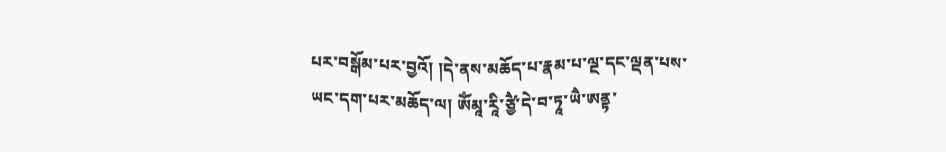པར་བསྒོམ་པར་བྱའོ། །དེ་ནས་མཆོད་པ་རྣམ་པ་ལྔ་དང་ལྡན་པས་ཡང་དག་པར་མཆོད་ལ། ཨོཾམཱ་རཱི་ཙྱཻ་དེ་བ་ཏཱ་ཡཻ་ཨནྟ་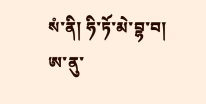སཾ་ནི། ཧི་ཏོ་མེ་བྷ་བ། ཨ་ནུ་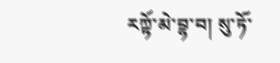རཀྟོ་མེ་བྷ་བ། སུ་ཏོ་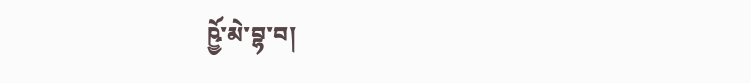ཥྱོ་མེ་བྷ་བ།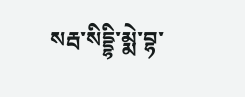སརྦ་སིདྡྷི་མྨེ་བྷ་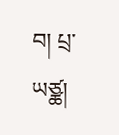བ། པྲ་ཡཙྪ།